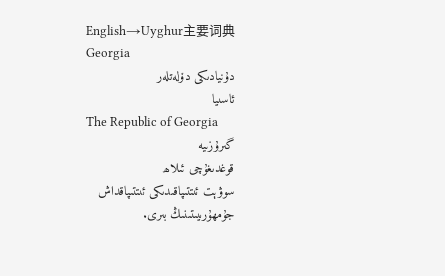English→Uyghur主要词典
Georgia
دۇنيادىكى دۆلەتلەر
ئاسىيا
The Republic of Georgia
گىرۇزىيە
قوغدىغۇچى ئىلاھ
سوۋېت ئىتتىپاقىدىكى ئىتتىپاقداش جۇمھۇرىيىتىنىڭ بىرى.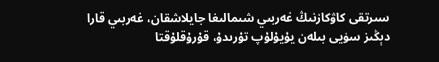سىرتقى كاۋكازنىڭ غەربىي شىمالىغا جايلاشقان، غەربىي قارا دېڭىز سۈيى بىلەن يۇيۇلۇپ تۇرىدۇ، قۇرۇقلۇقتا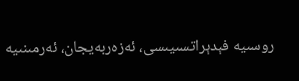روسىيە فېدېراتسىيىسى، ئەزەربەيجان، ئەرمىنىيە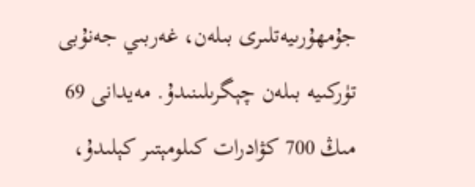جۇمھۇرىيەتلىرى بىلەن، غەربىي جەنۇبى تۈركىيە بىلەن چېگرىلىنىدۇ. مەيدانى 69 مىڭ 700 كۋادرات كىلومېتىر كېلىدۇ،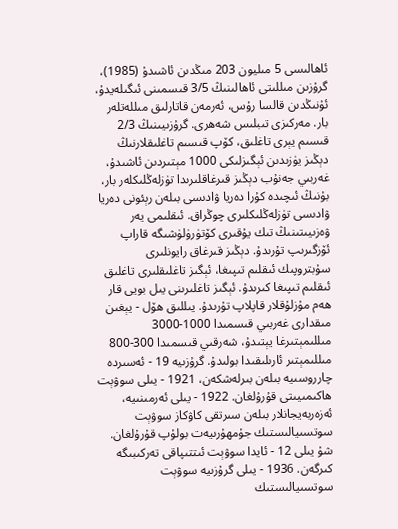ئاھالىسى 5 مىليون 203 مىڭدىن ئاشىدۇ (1985)، گرۇزىن مىللىتى ئاھالىنىڭ 3/5 قىسمىنى ئىگىلەيدۇ، ئۇنىڭدىن قالسا رۇس، ئەرمەن قاتارلىق مىللەتلەر بار. مەركىزى تىبلىس شەھرى. گرۇزىيىنىڭ 2/3 قىسىم يېرى تاغلىق، كۆپ قىسىم تاغلىقلارنىڭ دېڭىز يۈزىدىن ئېگىزلىكى 1000 مېتىردىن ئاشىدۇ، غەربىي جەنۇب دېڭىز قىرغاقلىرىدا تۈزلەڭلىكلەر بار، بۇنىڭ ئىچىدە كۇرا دەريا ۋادىسى بىلەن رېئونى دەريا ۋادىسى تۈزلەڭلىكلىرى چوڭراق. ئىقلىمى يەر ۋەزىيىتىنىڭ تىك يۇقىرى كۆتۈرۈلۈشىگە قاراپ ئۆزگىرىپ تۇرىدۇ. دېڭىز قىرغاق رايونلىرى سۇبتروپىك ئىقلىم تىپىغا، ئېگىز تاغلىقلىرى تاغلىق ئىقلىم تىپىغا كىرىدۇ. ئېگىز تاغلىرىنى يىل بويى قار ھەم مۇزلۇقلار قاپلاپ تۇرىدۇ. يىللىق ھۆل - يېغىن مىقدارى غەربىي قىسمىدا 1000-3000 مىللىمېتىرغا يېتىدۇ، شەرقىي قىسمىدا 300-800 مىللىمېتىر ئارىلىقىدا بولىدۇ. گرۇزىيە 19 - ئەسىردە چارروسىيە بىلەن بىرلەشكەن، 1921 - يىلى سوۋېت ھاكىمىيىتى قۇرۇلغان. 1922 - يىلى ئەرمىنىيە، ئەزەربەيجانلار بىلەن سىرتقى كاۋكاز سوۋېت سوتسىيالىستىك جۇمھۇرىيەت بولۇپ قۇرۇلغان. شۇ يىلى 12 - ئايدا سوۋېت ئىتتىپاقى تەركىبىگە كىرگەن. 1936 - يىلى گرۇزىيە سوۋېت سوتسىيالىستىك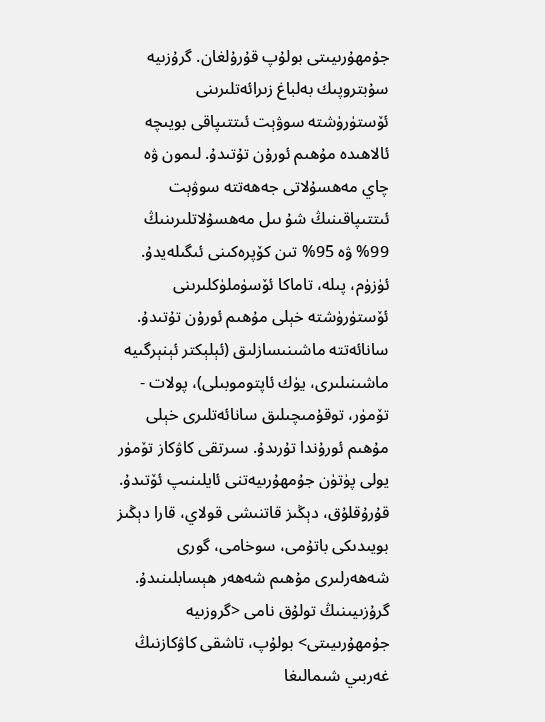جۇمھۇرىيىتى بولۇپ قۇرۇلغان. گرۇزىيە سۇبتروپىك بەلباغ زىرائەتلىرىنى ئۆستۈرۈشتە سوۋېت ئىتتىپاقى بويىچە ئالاھىدە مۇھىم ئورۇن تۇتىدۇ. لىمون ۋە چاي مەھسۇلاتى جەھەتتە سوۋېت ئىتتىپاقىنىڭ شۇ ىىل مەھسۇلاتلىرىنىڭ 99% ۋە 95% تىن كۆپرەكىنى ئىگىلەيدۇ. ئۈزۈم، پىلە، تاماكا ئۆسۈملۈكلىرىنى ئۆستۈرۈشتە خېلى مۇھىم ئورۇن تۇتىدۇ. سانائەتتە ماشىنىسازلىق (ئېلېكتر ئېنېرگىيە ماشىنىلىرى، يۈك ئاپتوموبىلى)، پولات - تۆمۈر، توقۇمىچىلىق سانائەتلىرى خېلى مۇھىم ئورۇندا تۇرىدۇ. سىرتقى كاۋكاز تۆمۈر يولى پۈتۈن جۇمھۇرىيەتنى ئايلىنىپ ئۆتىدۇ. قۇرۇقلۇق، دېڭىز قاتنىشى قولاي، قارا دېڭىز بويىدىكى باتۇمى، سوخامى، گورى شەھەرلىرى مۇھىم شەھەر ھېسابلىنىدۇ.
گرۇزىيىنىڭ تولۇق نامى <گروزىيە جۇمھۇرىيىتى> بولۇپ، تاشقى كاۋكازنىڭ غەربىي شىمالىغا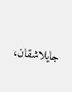جايلاشقان،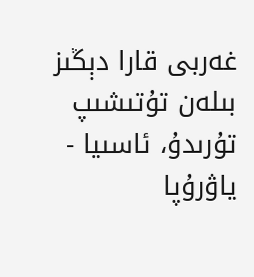غەربى قارا دېڭىز بىلەن تۇتىشىپ تۇرىدۇ، ئاسىيا - ياۋرۇپا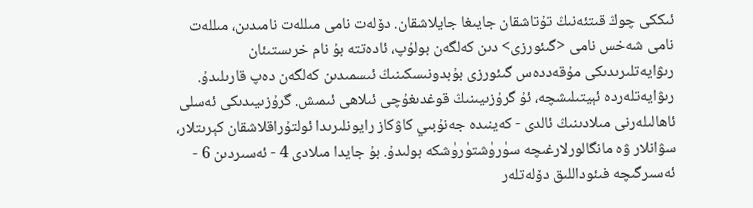ئىككى چوڭ قىتئەنىڭ تۇتاشقان جايىغا جايلاشقان. دۆلەت نامى مىللەت نامىدىن، مىللەت نامى شەخس نامى <گىئورزى> دىن كەلگەن بولۇپ، ئادەتتە بۇ نام خرىستىئان رىۋايەتلىرىدىكى مۇقەددەس گىئورزى بۇبدونىسكىنىڭ ئىسمىدىن كەلگەن دەپ قارىلىدۇ. رىۋايەتلەردە ئېيتىلىشچە، ئۇ گرۇزىيىنىڭ قوغدىغۇچى ئىلاھى ئىمىش. گرۇزىيىدىكى ئەسلى ئاھالىلەرنى مىلادىنىڭ ئالدى - كەينىدە جەنۇبىي كاۋكاز رايونلىرىدا ئولتۇراقلاشقان كېرىتلار، سۋانلار ۋە مانگالورلارغىچە سۈرۈشتۈرۈشكە بولىدۇ. بۇ جايدا مىلادى 4 - ئەسىردىن 6 - ئەسىرگىچە فىئوداللىق دۆلەتلەر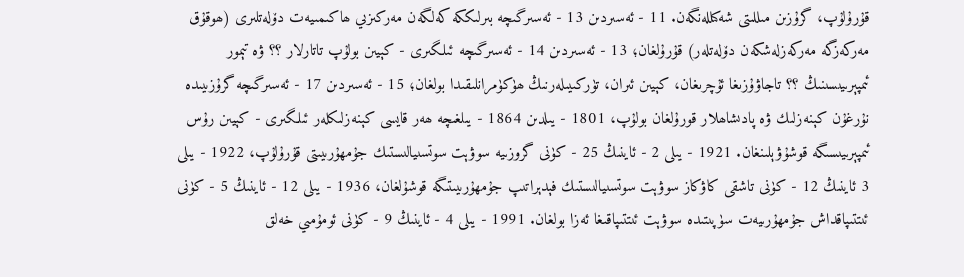قۇرۇلۇپ، گرۇزىن مىللىتى شەكىللەنگەن. 11 - ئەسىردىن 13 - ئەسىرگىچە بىرلىككە كەلگەن مەركىزىي ھاكىمىيەت دۆلەتلىرى (ھوقۇق مەركەزگە مەركەزلەشكەن دۆلەتلەر) قۇرۇلغان؛ 13 - ئەسىردىن 14 - ئەسىرگىچە ئىلگىرى - كېيىن بولۇپ تاتارلار ؟؟ ۋە تېمور ئىمپېرىيىسىنىڭ ؟؟ تاجاۋۇزىغا ئۇچرىغان، كېيىن ئىران، تۈركىيىلەرنىڭ ھۈكۈمرانلىقىدا بولغان؛ 15 - ئەسىردىن 17 - ئەسىرگىچە گرۇزىيىدە نۇرغۇن كېنەزلىك ۋە پادىشاھلار قورۇلغان بولۇپ، 1801 - يىلدىن 1864 - يىلغىچە ھەر قايسى كېنەزلىكلەر ئىلگىرى - كېيىن رۇس ئىمپېرىيىسىگە قوشۇۋېلىنغان. 1921 - يىلى 2 - ئاينىڭ 25 - كۈنى گروزىيە سوۋېت سوتسىيالىستىك جۇمھۇرىيىتى قۇرۇلۇپ، 1922 - يىلى 3 ئاينىڭ 12 - كۈنى تاشقى كاۋكاز سوۋېت سوتسىيالىستىك فېدېراتىپ جۇمھۇرىيىتىگە قوشۇلغان، 1936 - يىلى 12 - ئاينىڭ 5 - كۈنى ئىتتىپاقداش جۇمھۇرىيەت سۈپىتىدە سوۋېت ئىتتىپاقىغا ئەزا بولغان. 1991 - يىلى 4 - ئاينىڭ 9 - كۈنى ئومۇمىي خەلق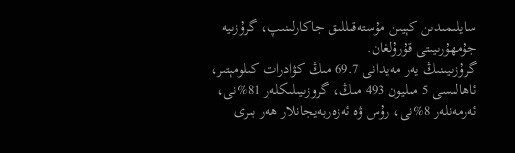سايلىمىدىن كېيىن مۇستەقىللىق جاكارلىنىپ، گرۇزىيە جۇمھۇرىيىتى قۇرۇلغان.
گرۇزىيىنىڭ يەر مەيدانى 69.7 مىڭ كۋادرات كىلومېتىر، ئاھالىسى 5 مىليون 493 مىڭ، گروزىيىلىكلەر 81%نى، ئەرمەنلەر 8%نى، رۇس ۋە ئەزەربەيجانلار ھەر بىرى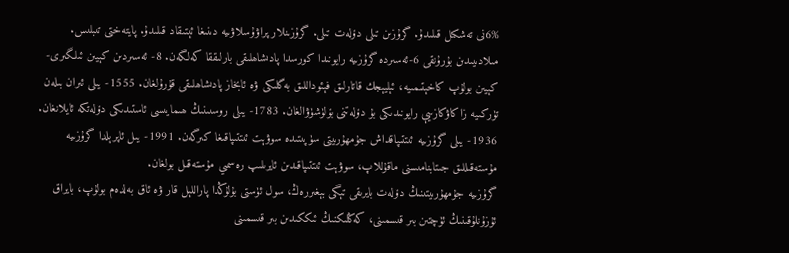6%نى تەشكىل قىلىدۇ. گرۇزىن تىلى دۆلەت تىلى. گرۇزىنلار پراۋۇسلاۋىيە دىنىغا ئېتىقاد قىلىدۇ. پايتەختى تىبلىس.
مىلادىيىدىن بۇرۇنقى 6-ئەسىردە گرۇزىيە رايونىدا كورسدا پادىشاھلىقى بارلىققا كەلگەن. 8- ئەسىردىن كېيىن ئىلگىرى- كېيىن بولۇپ كاخېتىمىيە، ئېليېجك قاتارلىق فېئوداللىق بەگلىكى ۋە ئابخاز پادىشاھلىقى قۇرۇلغان. 1555- يىلى ئىران بىلەن تۈركىيە زاكاۋكازىيې رايونىدىكى بۇ دۆلەتنى بۆلۈشۈۋالغان. 1783- يىلى روسىىنىڭ ھىمايىسى ئاستىدىكى دۆلەتكە ئايلانغان. 1936- يىلى گرۇزىيە ئىتتىپاقداش جۇمھۇرىيتى سۈپىتىدە سوۋېت ئىتتىپاقىغا كىرگەن. 1991- يىل ئاپرېلدا گرۇزىيە مۇستەقىللىق جىتابنامىسنى ماقۇللاپ، سوۋېت ئىتتىپاقىدىن ئايرىلىپ رەسمىي مۇستەقىل بولغان.
گرۇزىيە جۇمھۇرىيتىنىڭ دۆلەت بايرىقى تېگى بېغىررەڭ، سول ئۈستى بۇلۇڭدا پاراللېل قار ۋە ئاق بەلدەم بولۇپ، بايراق ئۇزۇنلۇقىنىڭ ئۈچتىن بىر قىسمىنى، كەڭلىكنىڭ ئىككىدىن بىر قىسمىنى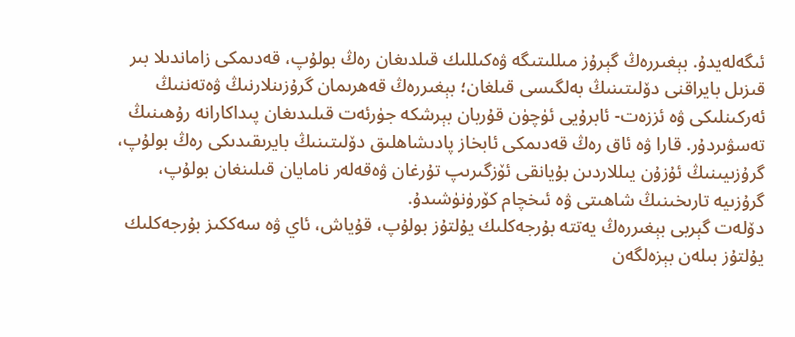ئىگەلەيدۇ. بېغىررەڭ گېرۇز مىللىتىگە ۋەكىللىك قىلدىغان رەڭ بولۇپ، قەدىمكى زاماندىلا بىر قىزىل بايراقنى دۆلىتىنىڭ بەلگىسى قىلغان؛ بېغىررەڭ قەھرىمان گرۇزىنلارنىڭ ۋەتەننىڭ ئەركىنلىكى ۋە ئززەت- ئابرۇيى ئۈچۈن قۇربان بېرشكە جۈرئەت قىلىدىغان پىداكارانە رۇھىنىڭ تەسۋىردۇر. قارا ۋە ئاق رەڭ قەدىمكى ئابخاز پادىشاھلىق دۆلىتىنىڭ بايرىقىدىكى رەڭ بولۇپ، گرۇزىيىنىڭ ئۇزۇن يىللاردىن بۇيانقى ئۆزگىرىپ تۇرغان ۋەقەلەر نامايان قىلىنغان بولۇپ، گرۇزىيە تارىخىنىڭ شاھىتى ۋە ئىخچام كۆرۈنۈشىدۇ.
دۆلەت گېربى بېغىررەڭ يەتتە بۇرجەكلىك يۇلتۇز بولۇپ، قۇياش، ئاي ۋە سەككىز بۇرجەكلىك يۇلتۇز بىلەن بېزەلگەن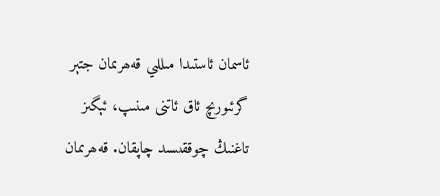ئاسمان ئاستىدا مىللىي قەھرىمان جتېر گرئىورىچ ئاق ئاتنى مىنىپ، ئېگىز تاغنىڭ چوققىسىد چاپقان. قەھرىمان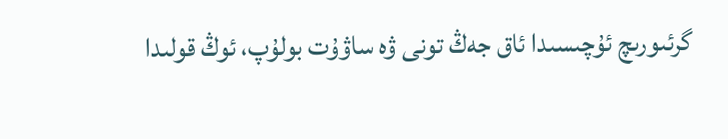گرئىورىچ ئۇچىسىدا ئاق جەڭ تونى ۋە ساۋۇت بولۇپ، ئوڭ قولىدا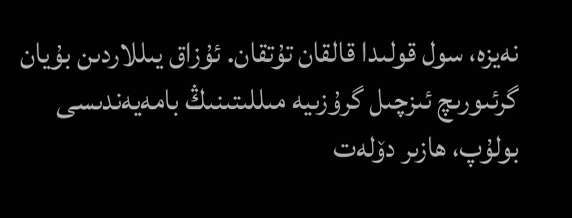نەيزە، سول قولىدا قالقان تۇتقان. ئۇزاق يىللاردىن بۇيان گرئىورىچ ئىزچىل گرۇزىيە مىللىتىنىڭ بامەيەندىسى بولۇپ، ھازىر دۆلەت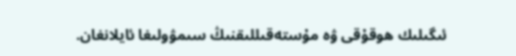ئىگىلىك ھوقۇقى ۋە مۇستەقىللىقنىڭ سىمۋولىغا ئايلانغان.